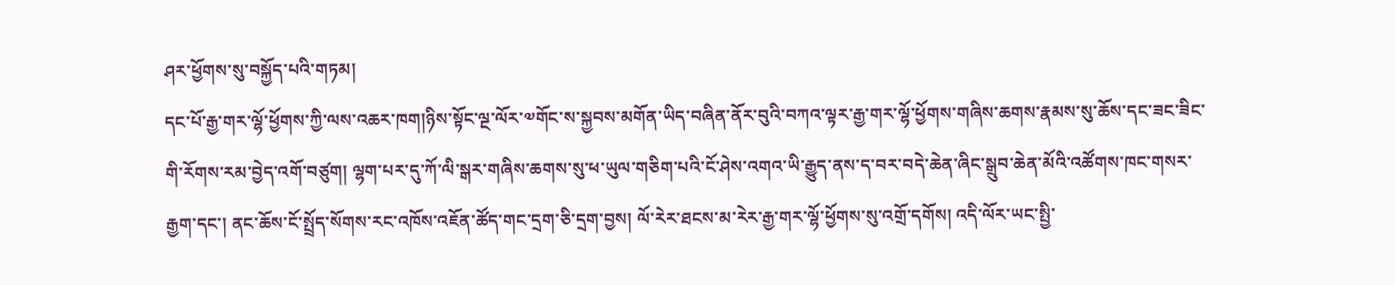ཤར་ཕྱོགས་སུ་བསྐྱོད་པའི་གཏམ།
དང་པོ་རྒྱ་གར་ལྷོ་ཕྱོགས་ཀྱི་ལས་འཆར་ཁག།ཉིས་སྟོང་ལྔ་ལོར་༧གོང་ས་སྐྱབས་མགོན་ཡིད་བཞིན་ནོར་བུའི་བཀའ་ལྟར་རྒྱ་གར་ལྷོ་ཕྱོགས་གཞིས་ཆགས་རྣམས་སུ་ཆོས་དང་ཟང་ཟིང་གི་རོགས་རམ་བྱེད་འགོ་བཙུག། ལྷག་པར་དུ་ཀོ་ལི་སྒར་གཞིས་ཆགས་སུ་ཕ་ཡུལ་གཅིག་པའི་ངོ་ཤེས་འགའ་ཡི་རྒྱུད་ནས་ད་བར་བདེ་ཆེན་ཞིང་སྒྲུབ་ཆེན་མོའི་འཚོགས་ཁང་གསར་རྒྱག་དང་། ནང་ཆོས་ངོ་སྤྲོད་སོགས་རང་འཁོས་འཇོན་ཚོད་གང་དྲག་ཅི་དྲག་བྱས། ལོ་རེར་ཐངས་མ་རེར་རྒྱ་གར་ལྷོ་ཕྱོགས་སུ་འགྲོ་དགོས། འདི་ལོར་ཡང་སྤྱི་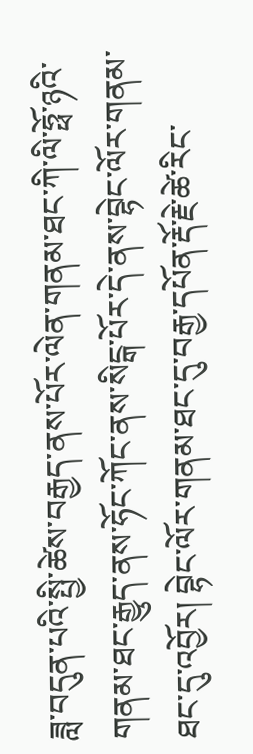ཟླ་བདུན་པའི་སྤྱི་ཚེས་བརྒྱད་ནས་པོར་ལེན་གནམ་ཐང་ཀི་ལི་ཧྥོ་ཉའི་གནམ་ཐང་རྒྱུད་ནས་ཧོང་ཀོང་ནས་སིངྒ་པོར་དེ་ནས་བྷེང་ལོར་གནམ་ཐང་དུ་འབྱོར། བྷེང་ལོར་གནམ་ཐང་དུ་བརྒྱ་དཔོན་རྡོ་རྗེ་ཚེ་རིང་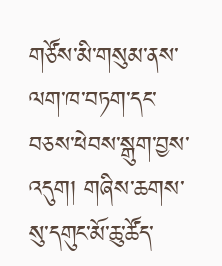གཙོས་མི་གསུམ་ནས་ལག་ཁ་བཏག་དང་བཅས་ཕེབས་སྒུག་བྱས་འདུག། གཞིས་ཆགས་སུ་དགུང་མོ་ཆུ་ཚོད་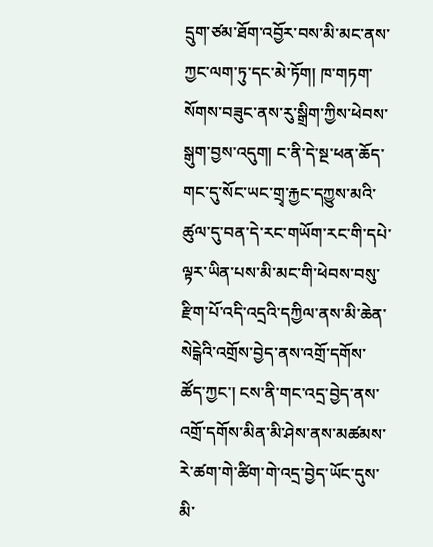དྲུག་ཙམ་ཐོག་འབྱོར་བས་མི་མང་ནས་ཀྱང་ལག་ཏུ་དང་མེ་ཏོག། ཁ་གཏག་སོགས་བཟུང་ནས་རུ་སྒྲིག་ཀྱིས་ཕེབས་སྒུག་བྱས་འདུག། ང་ནི་དེ་སྔ་ཕན་ཆོད་གང་དུ་སོང་ཡང་གྲྭ་རྐྱང་དཀྱུས་མའི་ཚུལ་དུ་བན་དེ་རང་གཡོག་རང་གི་དཔེ་ལྟར་ཡིན་པས་མི་མང་གི་ཕེབས་བསུ་རྫིག་པོ་འདི་འདྲའི་དཀྱིལ་ནས་མི་ཆེན་སེངྒེའི་འགྲོས་བྱེད་ནས་འགྲོ་དགོས་ཚོད་ཀྱང་། ངས་ནི་གང་འདྲ་བྱེད་ནས་འགྲོ་དགོས་མིན་མི་ཤེས་ནས་མཚམས་རེ་ཚག་གེ་ཚིག་གེ་འདྲ་བྱེད་ཡོང་དུས་མི་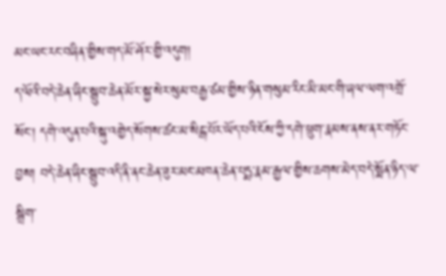མང་ཡང་རང་བཞིན་གྱིས་གད་མོ་ཤོར་གྱི་འདུག།
ད་ལོའི་བདེ་ཆེན་ཞིང་སྒྲུབ་ཆེན་མོར་སྐྱ་སེར་སུམ་བརྒྱ་ཙམ་གྱིས་ཉིན་གསུམ་རིང་མི་མང་གི་ཞལ་ལག་འགྲོ་སོང་། དགེ་འདུན་པའི་སྐུ་འགྱེད་སོགས་ཚང་མ་སིངྒ་པོར་ཡོད་པའི་ངོས་ཀྱི་དགེ་ཕྲུག་རྣམས་ནས་ནར་གཏོང་བྱས། བདེ་ཆེན་ཞིང་སྒྲུབ་འདི་ནི་ནང་ཆེན་ཟུར་མང་མཁན་ཆེན་པདྨ་རྣམ་རྒྱལ་གྱིས་ཆགས་མེད་བདེ་སྨོན་ཉིད་ལ་སྒྲིག་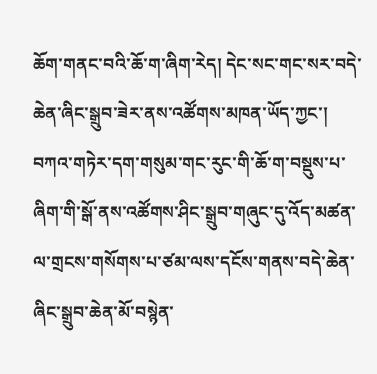ཆོག་གནང་བའི་ཆོ་ག་ཞིག་རེད། དེང་སང་གང་སར་བདེ་ཆེན་ཞིང་སྒྲུབ་ཟེར་ནས་འཚོགས་མཁན་ཡོད་ཀྱང་། བཀའ་གཏེར་དག་གསུམ་གང་རུང་གི་ཆོ་ག་བསྡུས་པ་ཞིག་གི་སྒོ་ནས་འཚོགས་ཤིང་སྒྲུབ་གཞུང་དུ་འོད་མཚན་ལ་གྲངས་གསོགས་པ་ཙམ་ལས་དངོས་གནས་བདེ་ཆེན་ཞིང་སྒྲུབ་ཆེན་མོ་བསྙེན་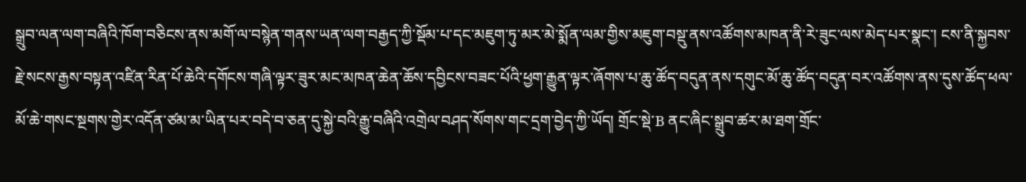སྒྲུབ་ལན་ལག་བཞིའི་ཁོག་བཅིངས་ནས་མགོ་ལ་བསྙེན་གནས་ཡན་ལག་བརྒྱད་ཀྱི་སྡོམ་པ་དང་མཇུག་ཏུ་མར་མེ་སྨོན་ལམ་གྱིས་མཇུག་བསྡུ་ནས་འཚོགས་མཁན་ནི་རེ་ཟུང་ལས་མེད་པར་སྣང་། ངས་ནི་སྐྱབས་རྗེ་སངས་རྒྱས་བསྟན་འཛིན་རིན་པོ་ཆེའི་དགོངས་གཞི་ལྟར་ཟུར་མང་མཁན་ཆེན་ཆོས་དབྱིངས་བཟང་པོའི་ཕྱག་རྒྱུན་ལྟར་ཞོགས་པ་ཆུ་ཚོད་བདུན་ནས་དགུང་མོ་ཆུ་ཚོད་བདུན་བར་འཚོགས་ནས་དུས་ཚོད་ཕལ་མོ་ཆེ་གསང་སྔགས་གྱེར་འདོན་ཙམ་མ་ཡིན་པར་བདེ་བ་ཅན་དུ་སྐྱེ་བའི་རྒྱུ་བཞིའི་འགྲེལ་བཤད་སོགས་གང་དྲག་བྱེད་ཀྱི་ཡོད། གྲོང་སྡེ་B ནང་ཞིང་སྒྲུབ་ཚར་མ་ཐག་གྲོང་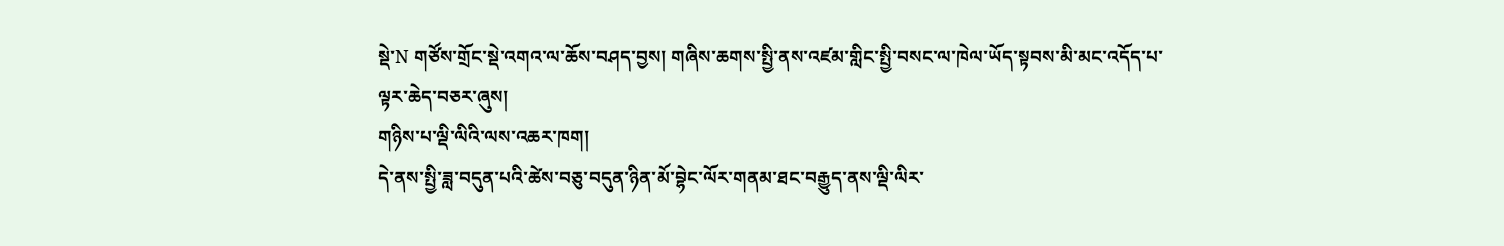སྡེ་N གཙོས་གྲོང་སྡེ་འགའ་ལ་ཆོས་བཤད་བྱས། གཞིས་ཆགས་སྤྱི་ནས་འཛམ་གླིང་སྤྱི་བསང་ལ་ཁེལ་ཡོད་སྟབས་མི་མང་འདོད་པ་ལྟར་ཆེད་བཅར་ཞུས།
གཉིས་པ་ལྡི་ལིའི་ལས་འཆར་ཁག།
དེ་ནས་སྤྱི་ཟླ་བདུན་པའི་ཚེས་བཅུ་བདུན་ཉིན་མོ་བྷེང་ལོར་གནམ་ཐང་བརྒྱུད་ནས་ལྡི་ལིར་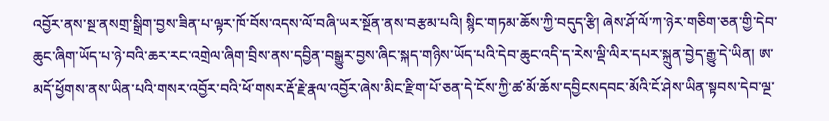འབྱོར་ནས་སྔ་ནསགྲ་སྒྲིག་བྱས་ཟིན་པ་ལྟར་ཁོ་བོས་འདས་ལོ་བཞི་ཡར་སྔོན་ནས་བརྩམ་པའི། སྙིང་གཏམ་ཆོས་ཀྱི་བདུད་རྩི། ཞེས་ཤོ་ལོ་ཀ་ཉེར་གཅིག་ཅན་གྱི་དེབ་ཆུང་ཞིག་ཡོད་པ་ཉེ་བའི་ཆར་རང་འགྲེལ་ཞིག་བྲིས་ནས་དབྱིན་བསྒྱུར་བྱས་ཞིང་སྐད་གཉིས་ཡོད་པའི་དེབ་ཆུང་འདི་ད་རེས་ལྡི་ལིར་དཔར་སྐྲུན་བྱེད་རྒྱུ་དེ་ཡིན། ཨ་མདོ་ཕྱོགས་ནས་ཡིན་པའི་གསར་འབྱོར་བའི་ཕོ་གསར་རྡོ་རྗེ་རྣལ་འབྱོར་ཞེས་མིང་རྫིག་པོ་ཅན་དེ་ངོས་ཀྱི་ཚ་མོ་ཆོས་དབྱིངསདབང་མོའི་ངོ་ཤེས་ཡིན་སྟབས་དེབ་ལྔ་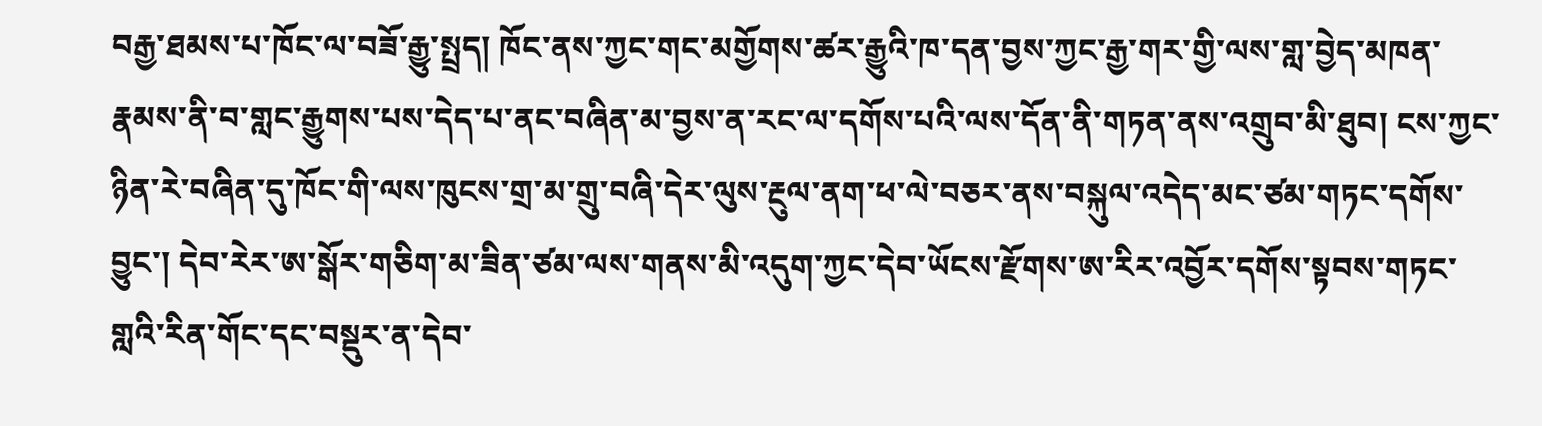བརྒྱ་ཐམས་པ་ཁོང་ལ་བཟོ་རྒྱུ་སྤྲད། ཁོང་ནས་ཀྱང་གང་མགྱོགས་ཚར་རྒྱུའི་ཁ་དན་བྱས་ཀྱང་རྒྱ་གར་གྱི་ལས་གླ་བྱེད་མཁན་རྣམས་ནི་བ་གླང་རྒྱུགས་པས་དེད་པ་ནང་བཞིན་མ་བྱས་ན་རང་ལ་དགོས་པའི་ལས་དོན་ནི་གཏན་ནས་འགྲུབ་མི་ཐུབ། ངས་ཀྱང་ཉིན་རེ་བཞིན་དུ་ཁོང་གི་ལས་ཁུངས་གྲ་མ་གྲུ་བཞི་དེར་ལུས་རྔུལ་ནག་ཕ་ལེ་བཅར་ནས་བསྐུལ་འདེད་མང་ཙམ་གཏང་དགོས་བྱུང་། དེབ་རེར་ཨ་སྒོར་གཅིག་མ་ཟིན་ཙམ་ལས་གནས་མི་འདུག་ཀྱང་དེབ་ཡོངས་རྫོགས་ཨ་རིར་འབྱོར་དགོས་སྟབས་གཏང་གླའི་རིན་གོང་དང་བསྡུར་ན་དེབ་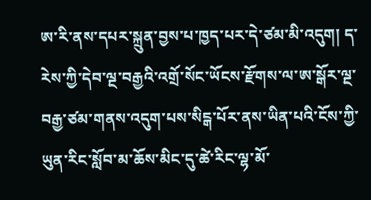ཨ་རི་ནས་དཔར་སྐྲུན་བྱས་པ་ཁྱད་པར་དེ་ཙམ་མི་འདུག། ད་རེས་ཀྱི་དེབ་ལྔ་བརྒྱའི་འགྲོ་སོང་ཡོངས་རྫོགས་ལ་ཨ་སྒོར་ལྔ་བརྒྱ་ཙམ་གནས་འདུག་པས་སིངྒ་པོར་ནས་ཡིན་པའི་ངོས་ཀྱི་ཡུན་རིང་སློབ་མ་ཆོས་མིང་དུ་ཚེ་རིང་ལྷ་མོ་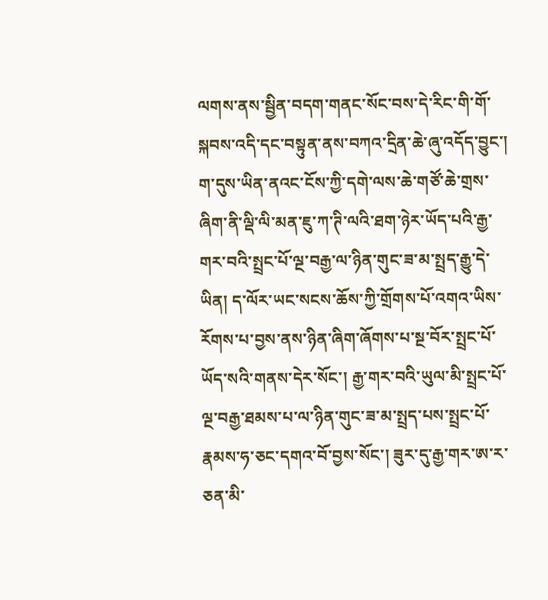ལགས་ནས་སྦྱིན་བདག་གནང་སོང་བས་དེ་རིང་གི་གོ་སྐབས་འདི་དང་བསྟུན་ནས་བཀའ་དྲིན་ཆེ་ཞུ་འདོད་བྱུང་།
ག་དུས་ཡིན་ནའང་ངོས་ཀྱི་དགེ་ལས་ཆེ་གཙོ་ཆེ་གྲས་ཞིག་ནི་ལྡི་ལི་མན་ཇུ་ཀ་ཊི་ལའི་ཐག་ཉེར་ཡོད་པའི་རྒྱ་གར་བའི་སྤྲང་པོ་ལྔ་བརྒྱ་ལ་ཉིན་གུང་ཟ་མ་སྤྲད་རྒྱུ་དེ་ཡིན། ད་ལོར་ཡང་སངས་ཆོས་ཀྱི་གྲོགས་པོ་འགའ་ཡིས་རོགས་པ་བྱས་ནས་ཉིན་ཞིག་ཞོགས་པ་སྔ་བོར་སྤྲང་པོ་ཡོད་སའི་གནས་དེར་སོང་། རྒྱ་གར་བའི་ཡུལ་མི་སྤྲང་པོ་ལྔ་བརྒྱ་ཐམས་པ་ལ་ཉིན་གུང་ཟ་མ་སྤྲད་པས་སྤྲང་པོ་རྣམས་ཧ་ཅང་དགའ་བོ་བྱས་སོང་། ཟུར་དུ་རྒྱ་གར་ཨ་ར་ཅན་མི་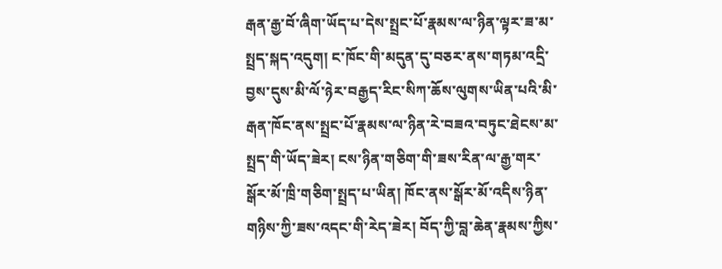རྒན་རྒྱ་བོ་ཞིག་ཡོད་པ་དེས་སྤྲང་པོ་རྣམས་ལ་ཉིན་ལྟར་ཟ་མ་སྤྲད་སྐད་འདུག། ང་ཁོང་གི་མདུན་དུ་བཅར་ནས་གཏམ་འདྲི་བྱས་དུས་མི་ལོ་ཉེར་བརྒྱད་རིང་སིཀ་ཆོས་ལུགས་ཡིན་པའི་མི་རྒན་ཁོང་ནས་སྤྲང་པོ་རྣམས་ལ་ཉིན་རེ་བཟའ་བཏུང་ཐེངས་མ་སྤྲད་གི་ཡོད་ཟེར། ངས་ཉིན་གཅིག་གི་ཟས་རིན་ལ་རྒྱ་གར་སྒོར་མོ་ཁྲི་གཅིག་སྤྲད་པ་ཡིན། ཁོང་ནས་སྒོར་མོ་འདིས་ཉིན་གཉིས་ཀྱི་ཟས་འདང་གི་རེད་ཟེར། བོད་ཀྱི་བླ་ཆེན་རྣམས་ཀྱིས་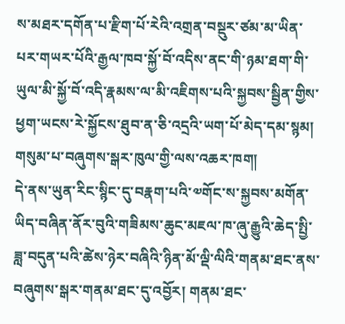ས་མཐར་དགོན་པ་རྫིག་པོ་རེའི་འགྲན་བསྡུར་ཙམ་མ་ཡིན་པར་གཡར་པོའི་རྒྱལ་ཁབ་སྐྱོ་བོ་འདིས་ནང་གི་ཉམ་ཐག་གི་ཡུལ་མི་སྐྱོ་བོ་འདི་རྣམས་ལ་མི་འཇིགས་པའི་སྐྱབས་སྦྱིན་གྱིས་ཕྱག་ཡངས་རེ་སྐྱོངས་ཐུབ་ན་ཅི་འདྲའི་ཡག་པོ་མེད་དམ་སྙམ།
གསུམ་པ་བཞུགས་སྒར་ཁུལ་གྱི་ལས་འཆར་ཁག།
དེ་ནས་ཡུན་རིང་སྙིང་དུ་བརྣག་པའི་༧གོང་ས་སྐྱབས་མགོན་ཡིད་བཞིན་ནོར་བུའི་གཟིམས་ཆུང་མཇལ་ཁ་ཞུ་རྒྱུའི་ཆེད་སྤྱི་ཟླ་བདུན་པའི་ཚེས་ཉེར་བཞིའི་ཉིན་མོ་ལྡི་ལིའི་གནམ་ཐང་ནས་བཞུགས་སྒར་གནམ་ཐང་དུ་འབྱོར། གནམ་ཐང་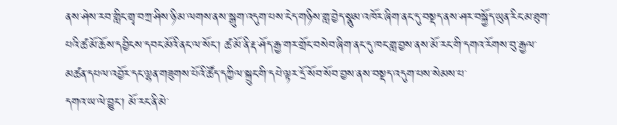ནས་ཤེས་རབ་གླིང་གྲྭ་བཀྲ་ཤིས་ཉི་མ་ལགས་ནས་སྒུག་འདུག་པས་ངེད་གཉིས་གླ་བྱེད་སྣུམ་འཁོར་ཞིག་ནང་དུ་བསྡད་ནས་ཤར་བསྐྱོད་ཡུན་རིང་མ་ཐུག་པའི་ཚ་མོ་ཆོས་དབྱིངས་དབང་མོའི་ནང་ལ་སོང་། ཚ་མོ་ནི་རྡ་ཤོད་རྒྱ་གར་གྲོང་བསེབ་ཞིག་ནང་དུ་ཁང་གླ་བྱས་ནས་མོ་རང་གི་དགའ་རོགས་བུ་རྒྱལ་མཚན་དཔལ་འབྱོར་དང་ལྷན་གཟུགས་པོའི་ཚོད་དཀྱིལ་སྐྲུང་གི་དཔེ་ལྟར་དྲོ་སོབ་སོབ་བྱས་ནས་བསྡད་འདུག་པས་སེམས་པ་
དགའ་ཡ་ལེ་བྱུང་། མོ་རང་ནི་མེ་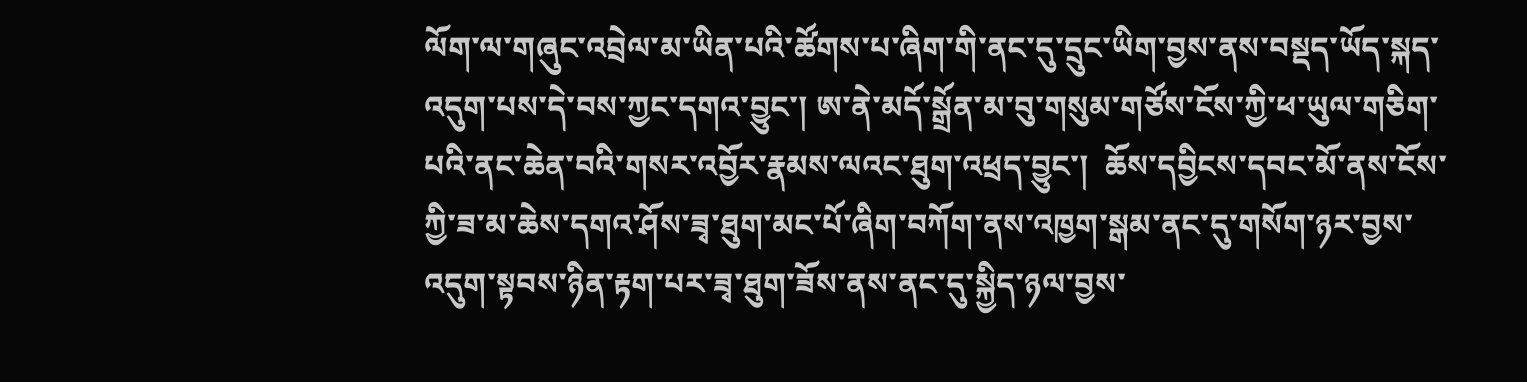ལོག་ལ་གཞུང་འབྲེལ་མ་ཡིན་པའི་ཚོགས་པ་ཞིག་གི་ནང་དུ་དྲུང་ཡིག་བྱས་ནས་བསྡད་ཡོད་སྐད་འདུག་པས་དེ་བས་ཀྱང་དགའ་བྱུང་། ཨ་ནེ་མདོ་སྒྲོན་མ་བུ་གསུམ་གཙོས་ངོས་ཀྱི་ཕ་ཡུལ་གཅིག་པའི་ནང་ཆེན་བའི་གསར་འབྱོར་རྣམས་ལའང་ཐུག་འཕྲད་བྱུང་།  ཆོས་དབྱིངས་དབང་མོ་ནས་ངོས་ཀྱི་ཟ་མ་ཆེས་དགའ་ཤོས་ཟྭ་ཐུག་མང་པོ་ཞིག་བཀོག་ནས་འཁྱག་སྒམ་ནང་དུ་གསོག་ཉར་བྱས་འདུག་སྟབས་ཉིན་རྟག་པར་ཟྭ་ཐུག་ཟོས་ནས་ནང་དུ་སྐྱིད་ཉལ་བྱས་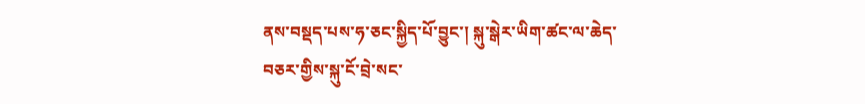ནས་བསྡད་པས་ཧ་ཅང་སྐྱིད་པོ་བྱུང་། སྐུ་སྒེར་ཡིག་ཚང་ལ་ཆེད་བཅར་གྱིས་སྐུ་ངོ་བྲེ་སང་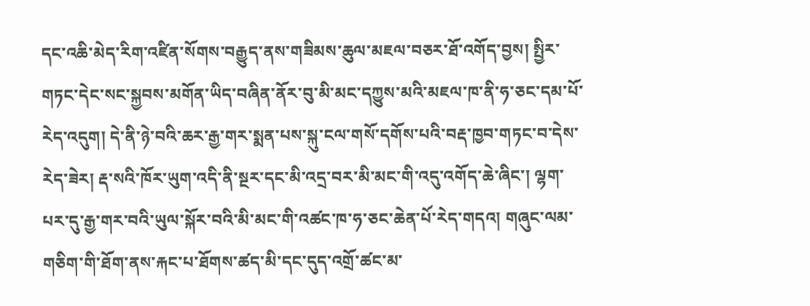དང་འཆི་མེད་རིག་འཛིན་སོགས་བརྒྱུད་ནས་གཟིམས་ཆུལ་མཇལ་བཅར་ཐོ་འགོད་བྱས། སྤྱིར་གཏང་དེང་སང་སྐྱབས་མགོན་ཡིད་བཞིན་ནོར་བུ་མི་མང་དཀྱུས་མའི་མཇལ་ཁ་ནི་ཧ་ཅང་དམ་པོ་རེད་འདུག། དེ་ནི་ཉེ་བའི་ཆར་རྒྱ་གར་སྨན་པས་སྐུ་ངལ་གསོ་དགོས་པའི་བརྡ་ཁྱབ་གཏང་བ་དེས་རེད་ཟེར། རྡ་སའི་ཁོར་ཡུག་འདི་ནི་སྔར་དང་མི་འདྲ་བར་མི་མང་གི་འདུ་འགོད་ཆེ་ཞིང་། ལྷག་པར་དུ་རྒྱ་གར་བའི་ཡུལ་སྐོར་བའི་མི་མང་གི་འཚང་ཁ་ཧ་ཅང་ཆེན་པོ་རེད་གདའ། གཞུང་ལམ་གཅིག་གི་ཐོག་ནས་རྐང་པ་ཐོགས་ཚད་མི་དང་དུད་འགྲོ་ཚང་མ་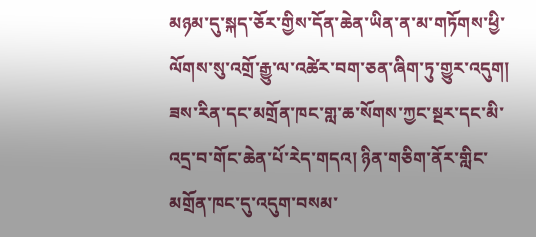མཉམ་དུ་སྐད་ཅོར་གྱིས་དོན་ཆེན་ཡིན་ན་མ་གཏོགས་ཕྱི་ལོགས་སུ་འགྲོ་རྒྱུ་ལ་འཚེར་བག་ཅན་ཞིག་ཏུ་གྱུར་འདུག། ཟས་རིན་དང་མགྲོན་ཁང་གླ་ཆ་སོགས་ཀྱང་སྔར་དང་མི་འདྲ་བ་གོང་ཆེན་པོ་རེད་གདའ། ཉིན་གཅིག་ནོར་གླིང་མགྲོན་ཁང་དུ་འདུག་བསམ་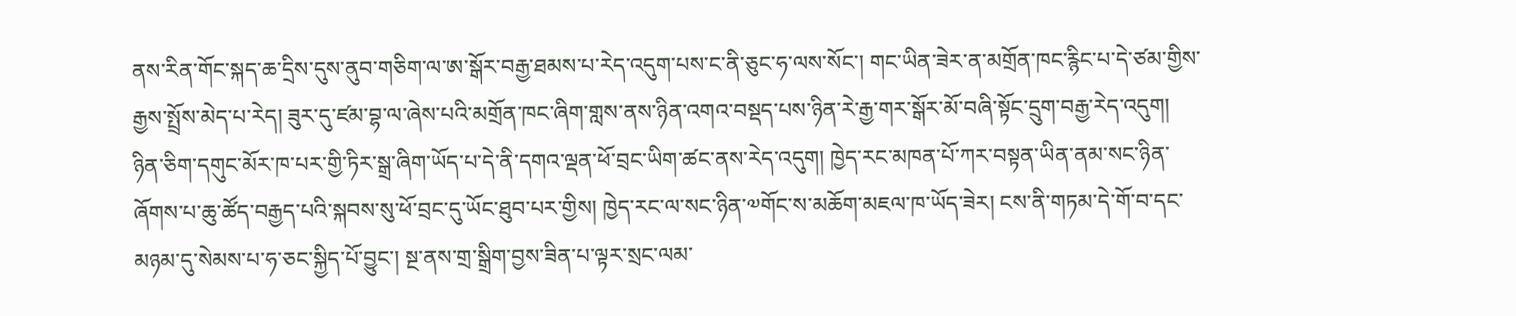ནས་རིན་གོང་སྐད་ཆ་དྲིས་དུས་ནུབ་གཅིག་ལ་ཨ་སྒོར་བརྒྱ་ཐམས་པ་རེད་འདུག་པས་ང་ནི་ཅུང་ཧ་ལས་སོང་། གང་ཡིན་ཟེར་ན་མགྲོན་ཁང་རྙིང་པ་དེ་ཙམ་གྱིས་རྒྱས་སྤྲོས་མེད་པ་རེད། ཟུར་དུ་ཛམ་བྷ་ལ་ཞེས་པའི་མགྲོན་ཁང་ཞིག་གླས་ནས་ཉིན་འགའ་བསྡད་པས་ཉིན་རེ་རྒྱ་གར་སྒོར་མོ་བཞི་སྟོང་དྲུག་བརྒྱ་རེད་འདུག། ཉིན་ཅིག་དགུང་མོར་ཁ་པར་གྱི་ཏིར་སྒྲ་ཞིག་ཡོད་པ་དེ་ནི་དགའ་ལྡན་ཕོ་བྲང་ཡིག་ཚང་ནས་རེད་འདུག། ཁྱེད་རང་མཁན་པོ་ཀར་བསྟན་ཡིན་ནམ་སང་ཉིན་ཞོགས་པ་ཆུ་ཚོད་བརྒྱད་པའི་སྐབས་སུ་ཕོ་བྲང་དུ་ཡོང་ཐུབ་པར་གྱིས། ཁྱེད་རང་ལ་སང་ཉིན་༧གོང་ས་མཆོག་མཇལ་ཁ་ཡོད་ཟེར། ངས་ནི་གཏམ་དེ་གོ་བ་དང་མཉམ་དུ་སེམས་པ་ཧ་ཅང་སྐྱིད་པོ་བྱུང་། སྔ་ནས་གྲ་སྒྲིག་བྱས་ཟིན་པ་ལྟར་སྲང་ལམ་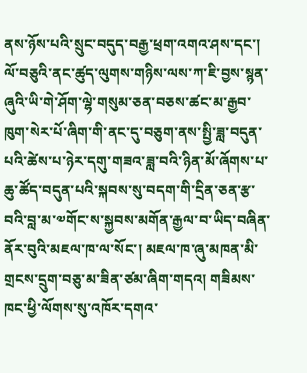ནས་ཉོས་པའི་སྲུང་བདུད་བརྒྱ་ཕྲག་འགའ་ཤས་དང་། ལོ་བཅུའི་ནང་ཚུད་ལུགས་གཉིས་ལས་ཀ་ཇི་བྱས་སྙན་ཞུའི་ཡི་གེ་ཤོག་ལྷེ་གསུམ་ཅན་བཅས་ཚང་མ་རྒྱབ་ཁུག་སེར་པོ་ཞིག་གི་ནང་དུ་བཅུག་ནས་སྤྱི་ཟླ་བདུན་པའི་ཚེས་པ་ཉེར་དགུ་གཟའ་ཟླ་བའི་ཉིན་མོ་ཞོགས་པ་ཆུ་ཚོད་བདུན་པའི་སྐབས་སུ་བདག་གི་དྲིན་ཅན་རྩ་བའི་བླ་མ་༧གོང་ས་སྐྱབས་མགོན་རྒྱལ་བ་ཡིད་བཞིན་ནོར་བུའི་མཇལ་ཁ་ལ་སོང་། མཇལ་ཁ་ཞུ་མཁན་མི་གྲངས་དྲུག་བཅུ་མ་ཟིན་ཙམ་ཞིག་གདའ། གཟིམས་ཁང་ཕྱི་ལོགས་སུ་འཁོར་དགའ་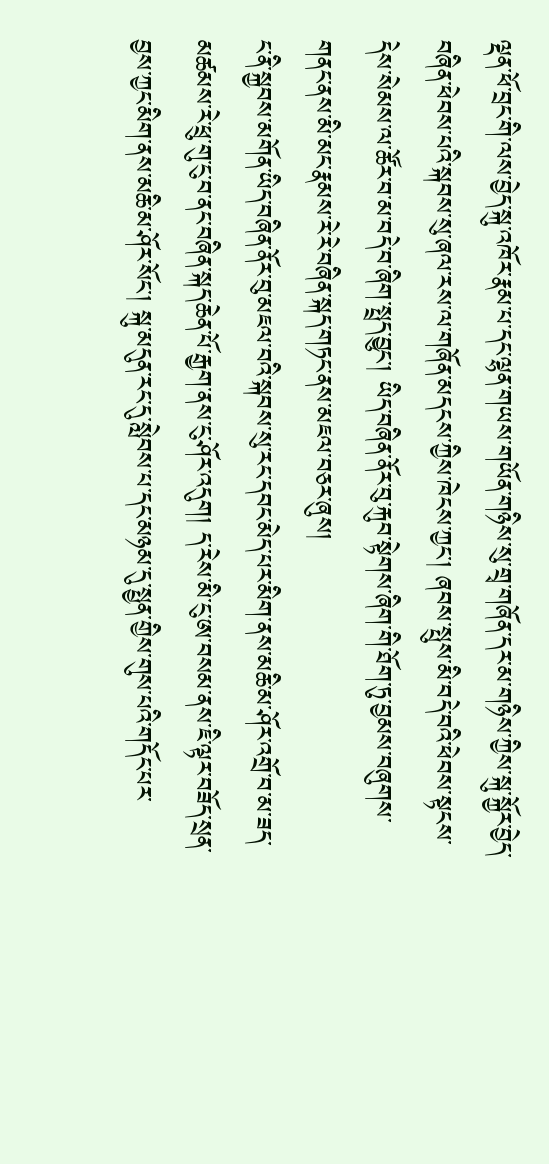ལྡན་ཕོ་བྲང་གི་ལས་བྱེད་སྐུ་འཁོར་རྣམ་པ་དང་ལྷན་གཡས་གཡོན་གཉིས་སུ་གྲྭ་གཞོན་དར་མ་གཉིས་ཀྱིས་སྐུ་སྐྱོར་བྱེད་བཞིན་ཕེབས་པའི་སྐབས་སུ་ཞལ་རས་ལ་གཞོན་མདངས་ཀྱིས་ཁེངས་ཀྱང་། ཞབས་སྤུས་མི་བདེ་བའི་ཕེབས་སྟངས་དེས་སེམས་ལ་ཚོར་བ་མ་བདེ་བ་ཞིག་སྤྲད་བྱུང་། ཡིད་བཞིན་ནོར་བུ་རྐུབ་སྟེགས་ཞིག་གི་ཐོག་ཏུ་བྱམས་བཞུགས་གནང་ནས་མི་མང་རྣམས་རེ་རེ་བཞིན་སྐད་གཏང་ནས་མཇལ་བཅར་ཞུས།
ང་ནི་སྐྱབས་མགོན་ཡིད་བཞིན་ནོར་བུ་མཇལ་བའི་སྐབས་སུ་རང་དབང་མེད་པར་མིག་ནས་མཆི་མ་ཤོར་འགྲོ་བ་མ་ཟད་མཚམས་རེ་ཕྲུ་གུ་ངུ་བ་ནང་བཞིན་སྐད་ཆེན་པོ་རྒྱག་ནས་ངུ་ཤོར་འདུག། ད་རེས་མི་ངུ་ཨ་བསམ་ནས་ཇི་ལྟར་བཟོད་སྲན་བྱས་ཀྱང་མིག་ནས་མཆི་མ་ཤོར་སོང་། སྐུ་མདུན་རང་དུ་སླེབས་པ་དང་མཉམ་དུ་སྤྱན་གྱིས་གུས་པའི་གདོང་པར་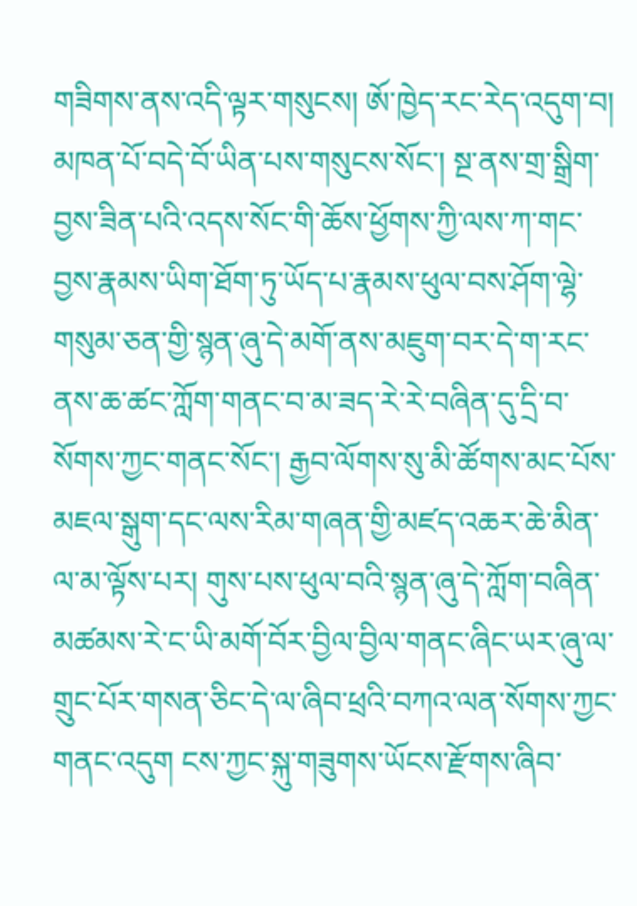གཟིགས་ནས་འདི་ལྟར་གསུངས། ཨོ་ཁྱེད་རང་རེད་འདུག་བ། མཁན་པོ་བདེ་བོ་ཡིན་པས་གསུངས་སོང་། སྔ་ནས་གྲ་སྒྲིག་བྱས་ཟིན་པའི་འདས་སོང་གི་ཆོས་ཕྱོགས་ཀྱི་ལས་ཀ་གང་བྱས་རྣམས་ཡིག་ཐོག་ཏུ་ཡོད་པ་རྣམས་ཕུལ་བས་ཤོག་ལྷེ་གསུམ་ཅན་གྱི་སྙན་ཞུ་དེ་མགོ་ནས་མཇུག་བར་དེ་ག་རང་ནས་ཆ་ཚང་ཀློག་གནང་བ་མ་ཟད་རེ་རེ་བཞིན་དུ་དྲི་བ་སོགས་ཀྱང་གནང་སོང་། རྒྱབ་ལོགས་སུ་མི་ཚོགས་མང་པོས་མཇལ་སྒུག་དང་ལས་རིམ་གཞན་གྱི་མཛད་འཆར་ཆེ་མིན་ལ་མ་ལྟོས་པར། གུས་པས་ཕུལ་བའི་སྙན་ཞུ་དེ་ཀློག་བཞིན་མཚམས་རེ་ང་ཡི་མགོ་བོར་བྱིལ་བྱིལ་གནང་ཞིང་ཡར་ཞུ་ལ་གྲུང་པོར་གསན་ཅིང་དེ་ལ་ཞིབ་ཕྲའི་བཀའ་ལན་སོགས་ཀྱང་གནང་འདུག ངས་ཀྱང་སྐུ་གཟུགས་ཡོངས་རྫོགས་ཞིབ་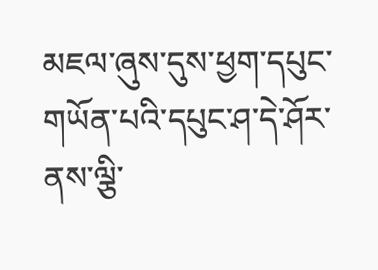མཇལ་ཞུས་དུས་ཕྱག་དཔུང་གཡོན་པའི་དཔུང་ཤ་དེ་ཤོར་ནས་ལྕི་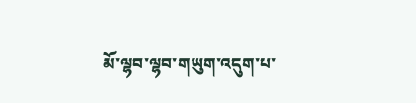མོ་ལྷབ་ལྷབ་གཡུག་འདུག་པ་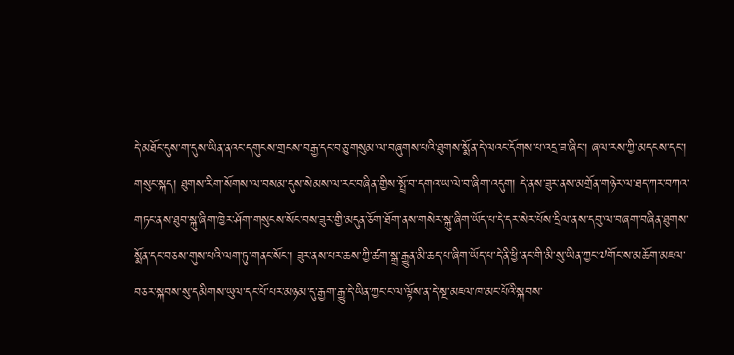དེ་མཐོང་དུས་ག་དུས་ཡིན་ནའང་དགུངས་གྲངས་བརྒྱ་དང་བཅུ་གསུམ་ལ་བཞུགས་པའི་ཐུགས་སྨོན་དེ་ལའང་དོགས་པ་འདྲ་ཟ་ཞིང་། ཞལ་རས་ཀྱི་མདངས་དང་། གསུང་སྐད། ཐུགས་རིག་སོགས་ལ་བསམ་དུས་སེམས་ལ་རང་བཞིན་གྱིས་སྤྲོ་བ་དགའ་ཡ་ལེ་བ་ཞིག་འདུག། དེ་ནས་ཟུར་ནས་མགྲོན་གཉེར་ལ་ཐད་ཀར་བཀའ་གཏང་ནས་ཐུབ་སྐུ་ཞིག་ཁྱེར་ཤོག་གསུངས་སོང་བས་ཟུར་གྱི་མདུན་ཅོག་ཐོག་ནས་གསེར་སྐུ་ཞིག་ཡོད་པ་དེ་དར་སེར་པོས་དྲིལ་ནས་དབུ་ལ་བཞག་བཞིན་ཐུགས་སྨོན་དང་བཅས་གུས་པའི་ལག་ཏུ་གནང་སོང་། ཟུར་ནས་པར་ཆས་ཀྱི་ཚག་སྒྲ་རྒྱུན་མི་ཆད་པ་ཞིག་ཡོད་པ་དེ་ནི་ཕྱི་ནང་གི་མི་སུ་ཡིན་ཀྱང་༧གོང་ས་མཆོག་མཇལ་བཅར་སྐབས་སུ་དམིགས་ཡུལ་དང་པོ་པར་མཉམ་དུ་རྒྱག་རྒྱུ་དེ་ཡིན་ཀྱང་ང་ལ་ལྟོས་ན་དེ་སྔ་མཇལ་ཁ་མང་པོའི་སྐབས་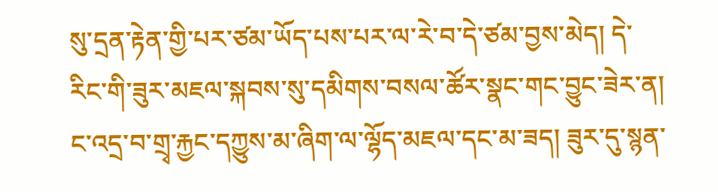སུ་དྲན་རྟེན་གྱི་པར་ཙམ་ཡོད་པས་པར་ལ་རེ་བ་དེ་ཙམ་བྱས་མེད། དེ་རིང་གི་ཟུར་མཇལ་སྐབས་སུ་དམིགས་བསལ་ཚོར་སྣང་གང་བྱུང་ཟེར་ན། ང་འདྲ་བ་གྲྭ་རྐྱང་དཀྱུས་མ་ཞིག་ལ་ལྷོད་མཇལ་དང་མ་ཟད། ཟུར་དུ་སྙན་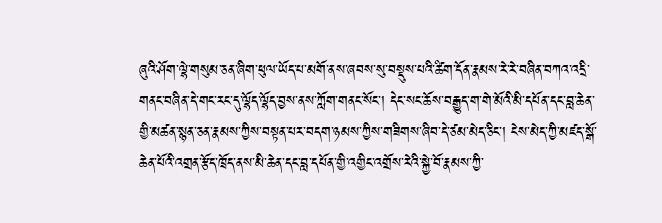ཞུའི་ཤོག་ལྷེ་གསུམ་ཅན་ཞིག་ཕུལ་ཡོད་པ་མགོ་ནས་ཞབས་སུ་བསྡུས་པའི་ཚིག་དོན་རྣམས་རེ་རེ་བཞིན་བཀའ་འདྲི་གནང་བཞིན་དེ་གང་རང་དུ་ལྷོད་ལྷོད་བྱས་ནས་ཀློག་གནང་སོང་། དེང་སང་ཆོས་བརྒྱུད་ག་གེ་མོའི་མི་དཔོན་དང་བླ་ཆེན་གྱི་མཚན་སྙན་ཅན་རྣམས་ཀྱིས་བསྟན་པར་བདག་ཉམས་ཀྱིས་གཟིགས་ཞིབ་དེ་ཙམ་མེད་ཅིང་། ངེས་མེད་ཀྱི་མཛད་སྒོ་ཆེན་པོའི་འགྲན་རྩོད་ཁྲོད་ནས་མི་ཆེན་དང་བླ་དཔོན་གྱི་འགྱིང་འགྲོས་རེའི་སྐྱེ་བོ་རྣམས་ཀྱི་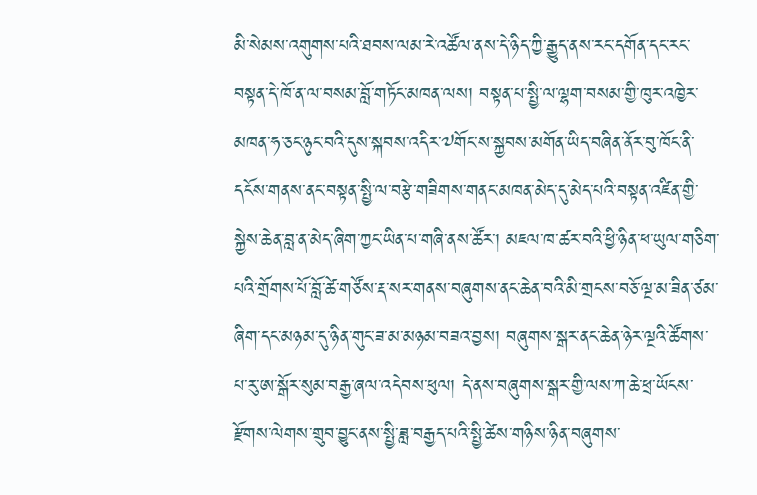མི་སེམས་འགུགས་པའི་ཐབས་ལམ་རེ་འཚོལ་ནས་དེ་ཉིད་ཀྱི་རྒྱུད་ནས་རང་དགོན་དང་རང་བསྟན་དེ་ཁོ་ན་ལ་བསམ་བློ་གཏོང་མཁན་ལས། བསྟན་པ་སྤྱི་ལ་ལྷག་བསམ་གྱི་ཁུར་འཁྱེར་མཁན་ཧ་ཅང་ཉུང་བའི་དུས་སྐབས་འདིར་༧གོང་ས་སྐྱབས་མགོན་ཡིད་བཞིན་ནོར་བུ་ཁོང་ནི་དངོས་གནས་ནང་བསྟན་སྤྱི་ལ་བརྩེ་གཟིགས་གནང་མཁན་མེད་དུ་མེད་པའི་བསྟན་འཛིན་གྱི་སྐྱེས་ཆེན་བླ་ན་མེད་ཞིག་ཀྱང་ཡིན་པ་གཞི་ནས་ཚོར་། མཇལ་ཁ་ཚར་བའི་ཕྱི་ཉིན་ཕ་ཡུལ་གཅིག་པའི་གྲོགས་པོ་བློ་ཚེ་གཙོས་རྡ་སར་གནས་བཞུགས་ནང་ཆེན་བའི་མི་གྲངས་བཅོ་ལྔ་མ་ཟིན་ཙམ་ཞིག་དང་མཉམ་དུ་ཉིན་གུང་ཟ་མ་མཉམ་བཟའ་བྱས། བཞུགས་སྒར་ནང་ཆེན་ཉེར་ལྔའི་ཚོགས་པ་རུ་ཨ་སྒོར་སུམ་བརྒྱ་ཞལ་འདེབས་ཕུལ། དེ་ནས་བཞུགས་སྒར་གྱི་ལས་ཀ་ཆེ་ཕྲ་ཡོངས་རྫོགས་ལེགས་གྲུབ་བྱུང་ནས་སྤྱི་ཟླ་བརྒྱད་པའི་སྤྱི་ཚེས་གཉིས་ཉིན་བཞུགས་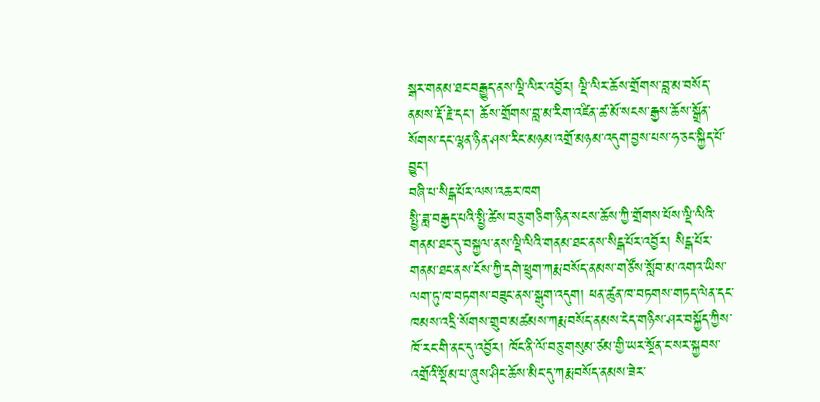སྒར་གནམ་ཐང་བརྒྱུད་ནས་ལྡི་ལིར་འབྱོར། ལྡི་ལིར་ཆོས་གྲོགས་བླ་མ་བསོད་ནམས་རྡོ་རྗེ་དང་། ཆོས་གྲོགས་བླ་མ་རིག་འཛིན་ཚ་མོ་སངས་རྒྱས་ཆོས་སྒྲོན་སོགས་དང་ལྷན་ཉིན་ཤས་རིང་མཉམ་འགྲོ་མཉམ་འདུག་བྱས་པས་ཧ་ཅང་སྐྱིད་པོ་བྱུང་།
བཞི་པ་སིངྒ་པོར་ལས་འཆར་ཁག
སྤྱི་ཟླ་བརྒྱད་པའི་སྤྱི་ཚེས་བཅུ་གཅིག་ཉིན་སངས་ཆོས་ཀྱི་གྲོགས་པོས་ལྡི་ལིའི་གནམ་ཐང་དུ་བསྐྱལ་ནས་ལྡི་ལིའི་གནམ་ཐང་ནས་སིངྒ་པོར་འབྱོར། སིངྒ་པོར་གནམ་ཐང་ནས་ངོས་ཀྱི་དགེ་ཕྲུག་ཀརྨ་བསོད་ནམས་གཙོས་སློབ་མ་འགའ་ཡིས་ལག་ཏུ་ཁ་བཏགས་བཟུང་ནས་སྒུག་འདུག། ཕན་ཚུན་ཁ་བཏགས་གཏད་ལེན་དང་ཁམས་འདྲི་སོགས་གྲུབ་མཚམས་ཀརྨ་བསོད་ནམས་ངེད་གཉིས་ཤར་བསྐྱོད་ཀྱིས་ཁོ་རང་གི་ནང་དུ་འབྱོར། ཁོང་ནི་ལོ་བཅུ་གསུམ་ཙམ་གྱི་ཡར་སྔོན་ང་སར་སྐྱབས་འགྲོའི་སྡོམ་པ་ཞུས་ཤིང་ཆོས་མིང་དུ་ཀརྨ་བསོད་ནམས་ཟེར་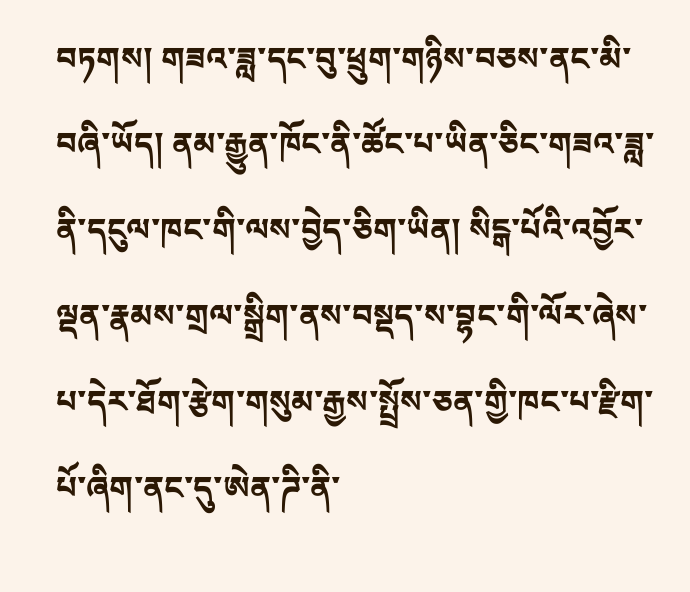བཏགས། གཟའ་ཟླ་དང་བུ་ཕྲུག་གཉིས་བཅས་ནང་མི་བཞི་ཡོད། ནམ་རྒྱུན་ཁོང་ནི་ཚོང་པ་ཡིན་ཅིང་གཟའ་ཟླ་ནི་དངུལ་ཁང་གི་ལས་བྱེད་ཅིག་ཡིན། སིངྒ་པོའི་འབྱོར་ལྡན་རྣམས་གྲལ་སྒྲིག་ནས་བསྡད་ས་བྷང་གི་ལོར་ཞེས་པ་དེར་ཐོག་རྩེག་གསུམ་རྒྱས་སྤྲོས་ཅན་གྱི་ཁང་པ་རྫིག་པོ་ཞིག་ནང་དུ་ཨེན་ཌི་ནི་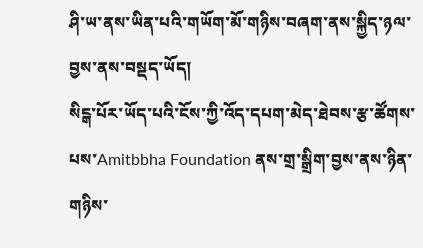ཤི་ཡ་ནས་ཡིན་པའི་གཡོག་མོ་གཉིས་བཞག་ནས་སྐྱིད་ཉལ་བྱས་ནས་བསྡད་ཡོད།
སིངྒ་པོར་ཡོད་པའི་ངོས་ཀྱི་འོད་དཔག་མེད་ཐེབས་རྩ་ཚོགས་པས་Amitbbha Foundation ནས་གྲ་སྒྲིག་བྱས་ནས་ཉིན་གཉིས་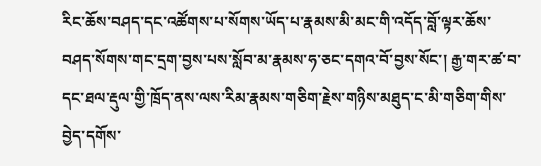རིང་ཆོས་བཤད་དང་འཚོགས་པ་སོགས་ཡོད་པ་རྣམས་མི་མང་གི་འདོད་བློ་ལྟར་ཆོས་བཤད་སོགས་གང་དྲག་བྱས་པས་སློབ་མ་རྣམས་ཧ་ཅང་དགའ་བོ་བྱས་སོང་། རྒྱ་གར་ཚ་བ་དང་ཐལ་རྡུལ་གྱི་ཁྲོད་ནས་ལས་རིམ་རྣམས་གཅིག་རྗེས་གཉིས་མཐུད་ང་མི་གཅིག་གིས་བྱེད་དགོས་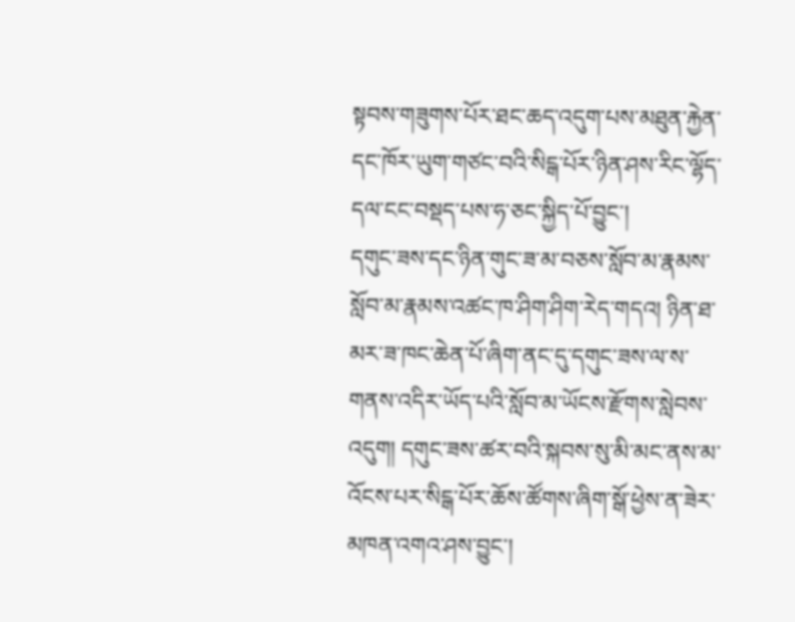སྟབས་གཟུགས་པོར་ཐང་ཆད་འདུག་པས་མཐུན་རྐྱེན་དང་ཁོར་ཡུག་གཙང་བའི་སིངྒ་པོར་ཉིན་ཤས་རིང་ལྷོད་དལ་ངང་བསྡད་པས་ཧ་ཅང་སྐྱིད་པོ་བྱུང་།
དགུང་ཟས་དང་ཉིན་གུང་ཟ་མ་བཅས་སློབ་མ་རྣམས་སློབ་མ་རྣམས་འཚང་ཁ་ཤིག་ཤིག་རེད་གདའ། ཉིན་ཐ་མར་ཟ་ཁང་ཆེན་པོ་ཞིག་ནང་དུ་དགུང་ཟས་ལ་ས་གནས་འདིར་ཡོད་པའི་སློབ་མ་ཡོངས་རྫོགས་སླེབས་འདུག། དགུང་ཟས་ཚར་བའི་སྐབས་སུ་མི་མང་ནས་མ་འོངས་པར་སིངྒ་པོར་ཆོས་ཚོགས་ཞིག་སྒོ་ཕྱེས་ན་ཟེར་མཁན་འགའ་ཤས་བྱུང་།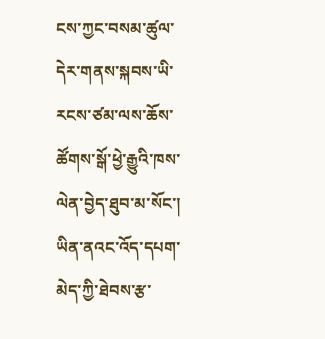ངས་ཀྱང་བསམ་ཚུལ་དེར་གནས་སྐབས་ཡི་རངས་ཙམ་ལས་ཆོས་ཚོགས་སྒོ་ཕྱེ་རྒྱུའི་ཁས་ལེན་བྱེད་ཐུབ་མ་སོང་། ཡིན་ནའང་འོད་དཔག་མེད་ཀྱི་ཐེབས་རྩ་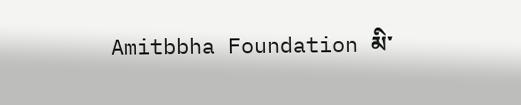Amitbbha Foundation མི་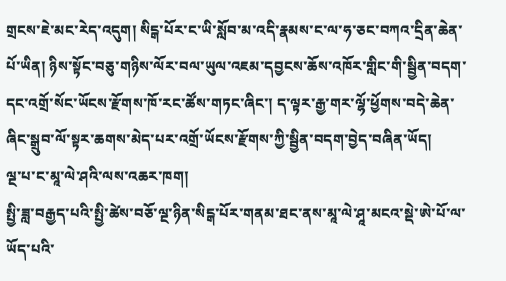གྲངས་ཇེ་མང་རེད་འདུག། སིངྒ་པོར་ང་ཡི་སློབ་མ་འདི་རྣམས་ང་ལ་ཧ་ཅང་བཀའ་དྲིན་ཆེན་པོ་ཡིན། ཉིས་སྟོང་བཅུ་གཉིས་ལོར་བལ་ཡུལ་འཇམ་དབྱངས་ཆོས་འཁོར་གླིང་གི་སྦྱིན་བདག་དང་འགྲོ་སོང་ཡོངས་རྫོགས་ཁོ་རང་ཚོས་གཏང་ཞིང་། ད་ལྟར་རྒྱ་གར་ལྷོ་ཕྱོགས་བདེ་ཆེན་ཞིང་སྒྲུབ་ལོ་སྟར་ཆགས་མེད་པར་འགྲོ་ཡོངས་རྫོགས་ཀྱི་སྦྱིན་བདག་བྱེད་བཞིན་ཡོད།
ལྔ་པ་ང་མཱ་ལེ་ཤའི་ལས་འཆར་ཁག།
སྤྱི་ཟླ་བརྒྱད་པའི་སྤྱི་ཚེས་བཅོ་ལྔ་ཉིན་སིངྒ་པོར་གནམ་ཐང་ནས་མཱ་ལེ་ཤཱ་མངའ་སྡེ་ཨེ་པོ་ལ་ཡོད་པའི་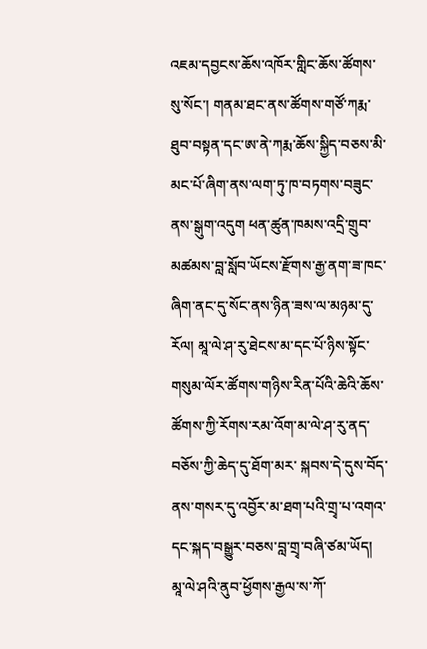འཇམ་དབྱངས་ཆོས་འཁོར་གླིང་ཆོས་ཚོགས་སུ་སོང་། གནམ་ཐང་ནས་ཚོགས་གཙོ་ཀརྨ་ཐུབ་བསྟན་དང་ཨ་ནེ་ཀརྨ་ཆོས་སྐྱིད་བཅས་མི་མང་པོ་ཞིག་ནས་ལག་ཏུ་ཁ་བཏགས་བཟུང་ནས་སྒུག་འདུག ཕན་ཚུན་ཁམས་འདྲི་གྲུབ་མཚམས་བླ་སློབ་ཡོངས་རྫོགས་རྒྱ་ནག་ཟ་ཁང་ཞིག་ནང་དུ་སོང་ནས་ཉིན་ཟས་ལ་མཉམ་དུ་རོལ། མཱ་ལེ་ཤ་རུ་ཐེངས་མ་དང་པོ་ཉིས་སྟོང་གསུམ་ལོར་ཚོགས་གཉིས་རིན་པོའི་ཆེའི་ཆོས་ཚོགས་ཀྱི་རོགས་རམ་འོག་མ་ལེ་ཤ་རུ་ནད་བཅོས་ཀྱི་ཆེད་དུ་ཐོག་མར་ སྐབས་དེ་དུས་བོད་ནས་གསར་དུ་འབྱོར་མ་ཐག་པའི་གྲྭ་པ་འགའ་དང་སྐད་བསྒྱུར་བཅས་བླ་གྲྭ་བཞི་ཙམ་ཡོད།
མཱ་ལེ་ཤའི་ནུབ་ཕྱོགས་རྒྱལ་ས་ཀོ་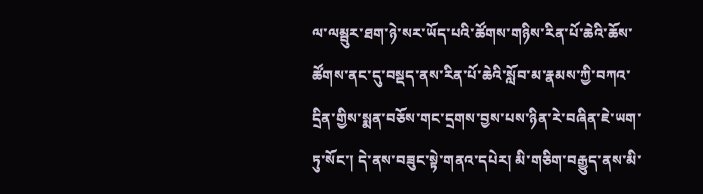ལ་ལམྦུར་ཐག་ཉེ་སར་ཡོད་པའི་ཚོགས་གཉིས་རིན་པོ་ཆེའི་ཆོས་ཚོགས་ནང་དུ་བསྡད་ནས་རིན་པོ་ཆེའི་སློབ་མ་རྣམས་ཀྱི་བཀའ་དྲིན་གྱིས་སྨན་བཅོས་གང་དྲགས་བྱས་པས་ཉིན་རེ་བཞིན་ཇེ་ཡག་ཏུ་སོང་། དེ་ནས་བཟུང་སྟེ་གནའ་དཔེར། མི་གཅིག་བརྒྱུད་ནས་མི་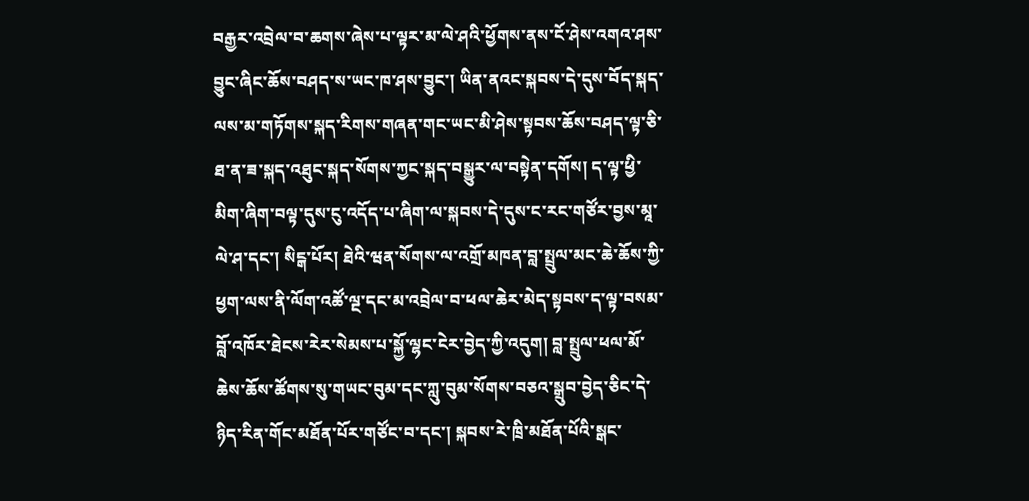བརྒྱར་འབྲེལ་བ་ཆགས་ཞེས་པ་ལྟར་མ་ལེ་ཤའི་ཕྱོགས་ནས་ངོ་ཤེས་འགའ་ཤས་བྱུང་ཞིང་ཆོས་བཤད་ས་ཡང་ཁ་ཤས་བྱུང་། ཡིན་ནའང་སྐབས་དེ་དུས་བོད་སྐད་ལས་མ་གཏོགས་སྐད་རིགས་གཞན་གང་ཡང་མི་ཤེས་སྟབས་ཆོས་བཤད་ལྟ་ཅི་ཐ་ན་ཟ་སྐད་འཐུང་སྐད་སོགས་ཀྱང་སྐད་བསྒྱུར་ལ་བསྟེན་དགོས། ད་ལྟ་ཕྱི་མིག་ཞིག་བལྟ་དུས་ངུ་འདོད་པ་ཞིག་ལ་སྐབས་དེ་དུས་ང་རང་གཙོར་བྱས་མཱ་ལེ་ཤ་དང་། སིངྒ་པོར། ཐེའི་ཝན་སོགས་ལ་འགྲོ་མཁན་བླ་སྤྲུལ་མང་ཆེ་ཆོས་ཀྱི་ཕྱག་ལས་ནི་ལོག་འཚོ་ལྔ་དང་མ་འབྲེལ་བ་ཕལ་ཆེར་མེད་སྟབས་ད་ལྟ་བསམ་བློ་འཁོར་ཐེངས་རེར་སེམས་པ་སྐྱོ་ལྷང་ངེར་བྱེད་ཀྱི་འདུག། བླ་སྤྲུལ་ཕལ་མོ་ཆེས་ཆོས་ཚོགས་སུ་གཡང་བུམ་དང་ཀླུ་བུམ་སོགས་བཅའ་སྒྲུབ་བྱེད་ཅིང་དེ་ཉིད་རིན་གོང་མཐོན་པོར་གཙོང་བ་དང་། སྐབས་རེ་ཁྲི་མཐོན་པོའི་སྒང་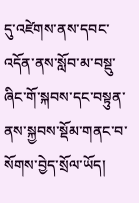དུ་འཛེགས་ནས་དབང་འདོན་ནས་སློབ་མ་བསྡུ་ཞིང་གོ་སྐབས་དང་བསྟུན་ནས་སྐྱབས་སྡོམ་གནང་བ་སོགས་བྱེད་སྲོལ་ཡོད།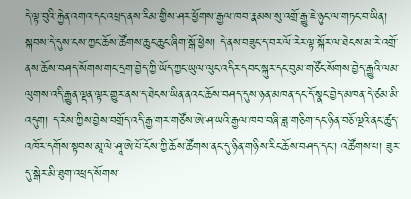དེ་ལྟ་བུའི་རྐྱེན་འགའ་དང་འཕྲད་ནས་རིམ་གྱིས་ཤར་ཕྱོགས་རྒྱལ་ཁབ་རྣམས་སུ་འགྲོ་རྒྱུ་ཇེ་ཉུང་ལ་གཏང་བ་ཡིན། སྐབས་དེ་དུས་ངས་ཀྱང་ཆོས་ཚོགས་ཆུང་ཆུང་ཞིག་སྒོ་ཕྱེས། དེ་ནས་བཟུང་ད་བར་ལོ་རེར་ལྟ་སྐོར་ལ་ཐེངས་མ་རེ་འགྲོ་ནས་ཆོས་བཤད་སོགས་གང་དྲག་བྱེད་ཀྱི་ཡོད་ཀྱང་ཡུལ་ལུང་འདིར་དབང་སྐུར་དང་བུམ་གཙོང་སོགས་བྱེད་རྒྱུའི་ལམ་ལུགས་འདི་རྒྱུན་ལྡན་ལྟར་གྱུར་ནས་ད་ཐེངས་ཡིན་ནའང་ཆོས་བཤད་དུས་ཉན་མཁན་དང་དོ་སྣང་བྱེད་མཁན་དེ་ཙམ་མི་འདུག། ད་རེས་ཀྱིས་བྱེས་བགྲོད་འདི་རྒྱ་གར་གཙོས་ཨེ་ཤ་ཡའི་རྒྱལ་ཁབ་བཞི་ཟླ་གཅིག་དང་ཉིན་བཅོ་ལྔའི་ནང་ཚུད་འཁོར་དགོས་སྟབས་མཱ་ལེ་ཤཱ་ཨེ་པོ་ངོས་ཀྱི་ཆོས་ཚོགས་ནང་དུ་ཉིན་གཉིས་རིང་ཆོས་བཤད་དང་། འཚོགས་པ། ཟུར་དུ་སྒེར་མི་ཐུག་འཕྲད་སོགས་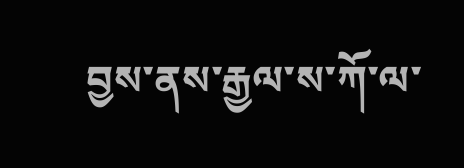བྱས་ནས་རྒྱལ་ས་ཀོ་ལ་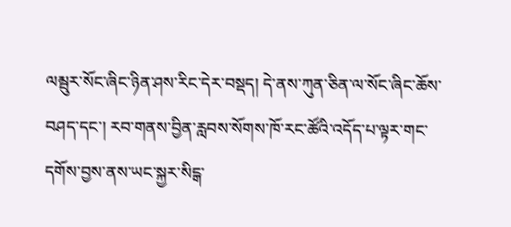ལམྦུར་སོང་ཞིང་ཉིན་ཤས་རིང་དེར་བསྡད། དེ་ནས་ཀུན་ཅིན་ལ་སོང་ཞིང་ཆོས་བཤད་དང་། རབ་གནས་བྱིན་རླབས་སོགས་ཁོ་རང་ཚོའི་འདོད་པ་ལྟར་གང་དགོས་བྱས་ནས་ཡང་སྐྱར་སིངྒ་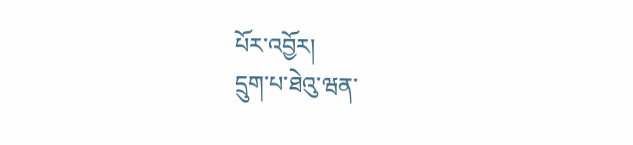པོར་འབྱོར།
དྲུག་པ་ཐེའུ་ཝན་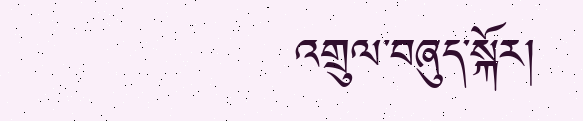འགྲུལ་བཞུད་སྐོར།